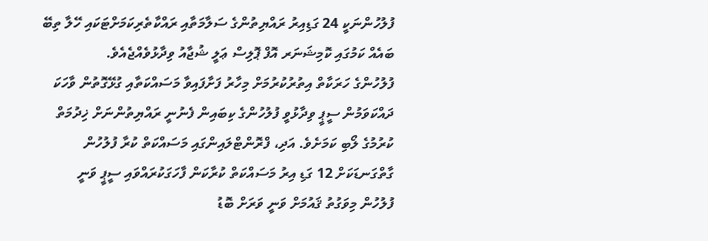ފުލުހުންނަކީ 24 ގަޑިއިރު ރައްޔިތުންގެ ސަލާމަތާއި ރައްކާތެރިކަމަށްޓަކައި ހޭލާ ތިބޭ ބައެއް ކަމުގައި ކޮމިޝަނަރ އޮފް ޕޮލިސް ޢަލީ ޝުޖާއު ވިދާޅުވެއްޖެއެވެ.
ފުލުހުންގެ ހަރަކާތް އިތުރުކުރުމަށް މިހާރު ފަށާފައިވާ މަސައްކަތާއި ގުޅޭގޮތުން ވާހަކަ ދައްކަވަމުން ސީޕީ ވިދާޅުވީ ފުލުހުންގެ ކިބައިން ފެނުނީ ރައްޔިތުންނަށް ޚިދުމަތް ކުރުމުގެ ލޯބި ކަމަށެވެ. އަދި، ފްރޮންޓްލައިންގައި މަސައްކަތް ކުރާ ފުލުހުން ގާތްގަނޑަކަށް 12 ގަޑި އިރު މަސައްކަތް ކުރާކަން ފާހަގަކުރައްވައި ސީޕީ ވަނީ ފުލުހުން މިވަގުތު ޤައުމަށް ވަނީ ވަރަށް ބޮޑު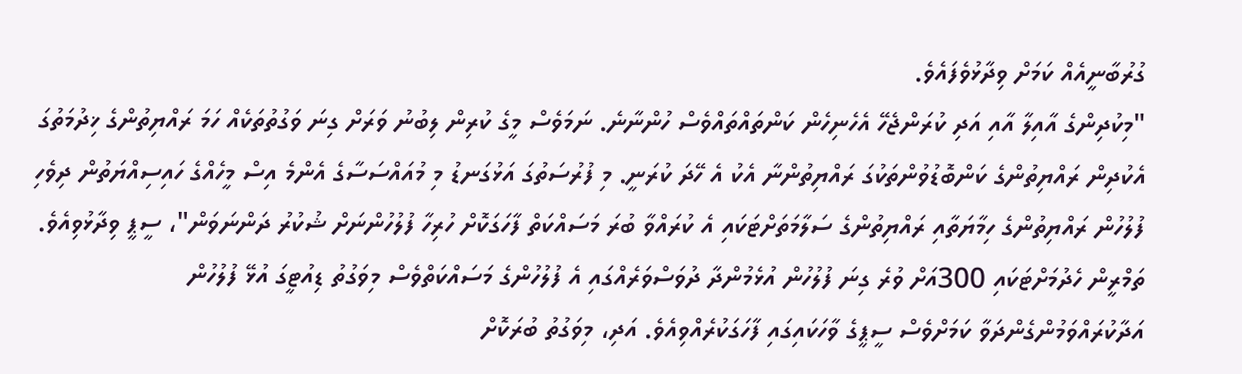ގުރުބާނީއެއް ކަމަށް ވިދާޅުވެފައެވެ.
"މިކުދިންގެ އާއިލާ އާއި އަދި ކުރަންޖެހޭ އެހެނިހެން ކަންތައްތައްވެސް ހުންނާނެ. ނަމަވެސް މީގެ ކުރިން ލިބުނު ވަރަށް ގިނަ ވަގުތުތަކެއް ހަމަ ރައްޔިތުންގެ ޚިދުމަތުގަ އެކުދިން ރައްޔިތުންގެ ކަންބޮޑުވުންތަކުގަ ރައްޔިތުންނާ އެކު އެ ހޭދަ ކުރަނީ. މި ފުރުސަތުގަ އަޅުގަނޑު މި މުއައްސަސާގެ އެންމެ އިސް މީހެއްގެ ހައިސިއްޔަތުން ދިވެހި ފުލުހުން ރައްޔިތުންގެ ހިމާޔަތާއި ރައްޔިތުންގެ ސަލާމަތަށްޓަކައި އެ ކުރައްވާ ބުރަ މަސައްކަތް ފާހަގަކޮށް ހުރިހާ ފުލުހުންނަށް ޝުކުރު ދަންނަވަން"، ސީޕީ ވިދާޅުވިއެވެ.
ތަމްރީން ހެދުމަށްޓަކައި 300އަށް ވުރެ ގިނަ ފުލުހުން އުޅެމުންދާ ދުވަސްވަރެއްގައި އެ ފުލުހުންގެ މަސައްކަތްވެސް މިވަގުތު ޑިއުޓީގަ އުޅޭ ފުލުހުން އަދާކުރައްވަމުންގެންދަވާ ކަމަށްވެސް ސީޕީގެ ވާހަކައިގައި ފާހަގަކުރެއްވިއެވެ. އަދި، މިވަގުތު ބުރަކޮށް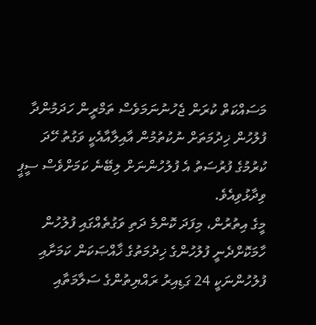މަސައްކަތް ކުރަން ޖެހުނުނަމަވެސް ތަމްރީން ހަދަމުންދާ ފުލުހުން ޚިދުމަތަށް ނުކުތުމުން އާއިލާއާއެކީ ވަގުތު ހޭދަ ކުރުމުގެ ފުރުސަތު އެ ފުލުހުންނަށް ލިބޭނެ ކަމަށްވެސް ސީޕީ ވިދާޅުވިއެވެ.
މީގެ އިތުރުން، މިފަދަ ކޮންމެ ދަތި ވަގުތެއްގައި ފުލުހުން ހާމަކޮށްދެނީ ފުލުހުންގެ ޚިދުމަތުގެ ޚާއްޞަކަން ކަމަށާއި ފުލުހުންނަކީ 24 ގަޑިއިރު ރައްޔިތުންގެ ސަލާމަތާއި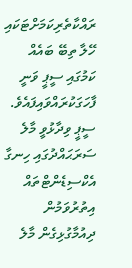ރައްކާތެރިކަމަށްޓަކައި ހޭލާ ތިބޭ ބައެއް ކަމުގައި ސީޕީ ވަނީ ފާހަގަކުރައްވައިފައެވެ.
ސީޕީ ވިދާޅުވީ މާލެ ސަރަޙައްދުގައި ހިނގާ އެކްސިޑެންޓްތައް އިތުރުވަމުން ދިއުމާގުޅިގެން މާލެ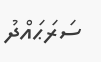ސަރަޙައްދު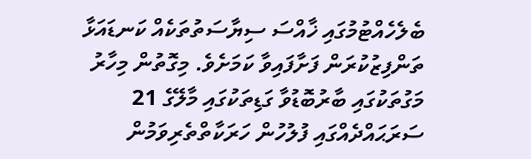ބެލެހެއްޓުމުގައި ޚާއްސަ ސިޔާސަތުތަކެއް ކަނޑައަޅާ ތަންފިޒުކުރަން ފަށާފައިވާ ކަމަށެވެ. މިގޮތުން މިހާރު މަގުތަކުގައި ބާރުބޮޑުވާ ގަޑިތަކުގައި މާލޭގެ 21 ސަރަޙައްދެއްގައި ފުލުހުން ހަރަކާތްތެރިވަމުން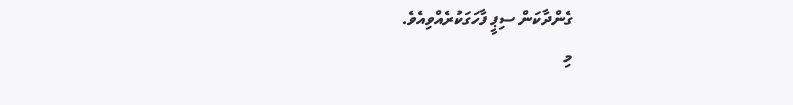ގެންދާކަން ސިޕީ ފާހަގަކުރެއްވިއެވެ.
މި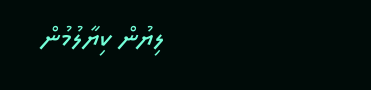ލިޔުން ކިޔާލުމުން